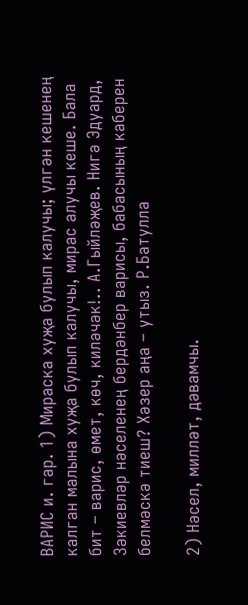ВАРИС и. гар. 1) Мираска хуҗа булып калучы; үлгән кешенең калган малына хуҗа булып калучы, мирас алучы кеше. Бала бит – варис, өмет, көч, киләчәк!.. А.Гыйләҗев. Нигә Эдуард, Зәкиевләр нәселенең бердәнбер варисы, бабасының каберен белмәскә тиеш? Хәзер аңа – утыз. Р.Батулла

2) Нәсел, милләт, дәвамчы.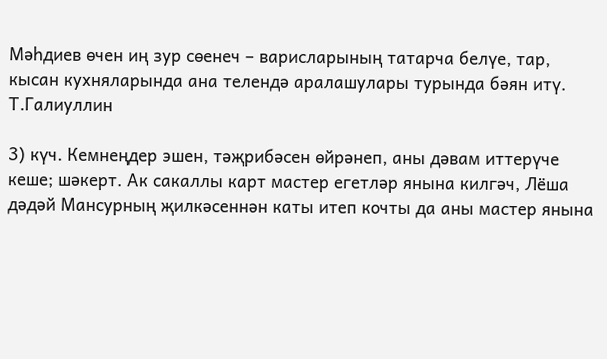Мәһдиев өчен иң зур сөенеч – варисларының татарча белүе, тар, кысан кухняларында ана телендә аралашулары турында бәян итү. Т.Галиуллин

3) күч. Кемнеңдер эшен, тәҗрибәсен өйрәнеп, аны дәвам иттерүче кеше; шәкерт. Ак сакаллы карт мастер егетләр янына килгәч, Лёша дәдәй Мансурның җилкәсеннән каты итеп кочты да аны мастер янына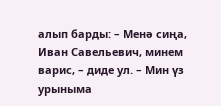алып барды: – Менә сиңа, Иван Савельевич, минем варис, – диде ул. – Мин үз урыныма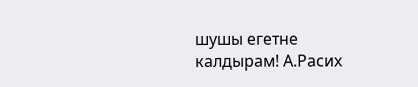шушы егетне калдырам! А.Расих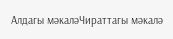Алдагы мәкаләЧираттагы мәкалә